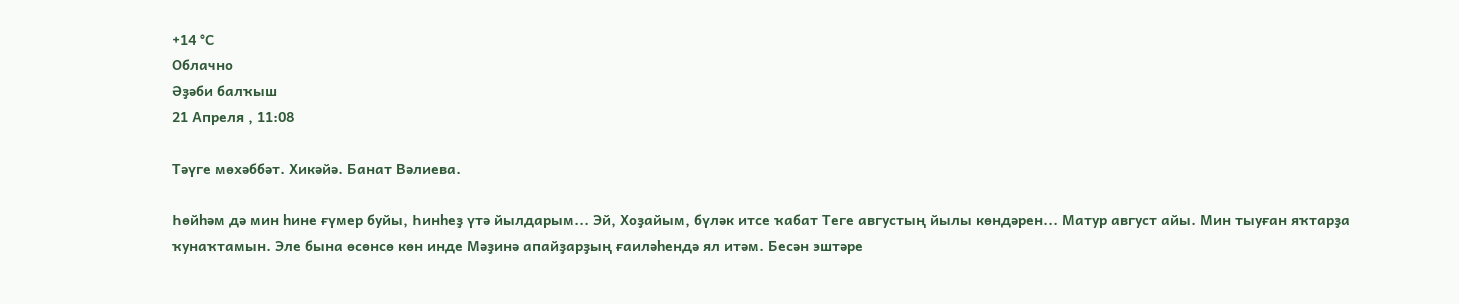+14 °С
Облачно
Әҙәби балҡыш
21 Апреля , 11:08

Тәүге мөхәббәт. Хикәйә. Банат Вәлиева.

Һөйһәм дә мин һине ғүмер буйы, Һинһеҙ үтә йылдарым... Эй, Хоҙайым, бүләк итсе ҡабат Теге августың йылы көндәрен... Матур август айы. Мин тыуған яҡтарҙа ҡунаҡтамын. Эле бына өсөнсө көн инде Мәҙинә апайҙарҙың ғаиләһендә ял итәм. Бесән эштәре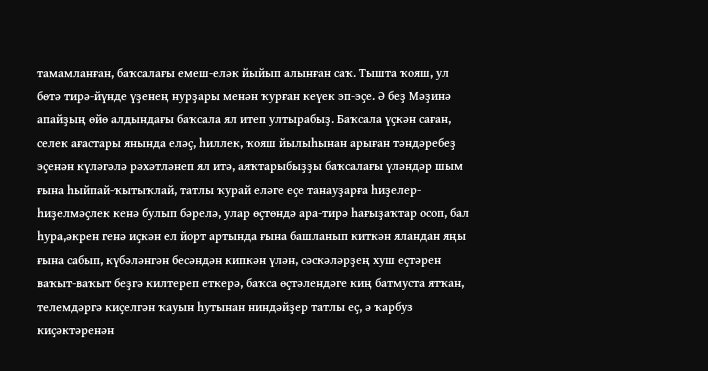тамамланған, баҡсалағы емеш-еләк йыйып алынған саҡ. Тышта ҡояш, ул бөтә тирә-йүнде үҙенең нурҙары менән ҡурған кеүек эп-эҫе. Ә беҙ Мәҙинә апайҙың өйө алдындағы баҡсала ял итеп ултырабыҙ. Баҡсала үҫкән саған, селек ағастары янында еләҫ, һиллек, ҡояш йылыһынан арыған тәндәребеҙ эҫенән күләгәлә рәхәтләнеп ял итә, аяҡтарыбыҙҙы баҡсалағы үләндәр шым ғына һыйпай-ҡытыҡлай, татлы ҡурай еләге еҫе танауҙарға һиҙелер-һиҙелмәҫлек кенә булып бәрелә, улар өҫтөндә ара-тирә һағыҙаҡтар осоп, бал һура,әкрен генә иҫкән ел йорт артында ғына башланып киткән яландан яңы ғына сабып, күбәләнгән бесәндән кипкән үлән, сәскәләрҙең хуш еҫтәрен ваҡыт-ваҡыт беҙгә килтереп еткерә, баҡса өҫтәлендәге киң батмуста ятҡан, телемдәргә киҫелгән ҡауын һутынан ниндәйҙер татлы еҫ, ә ҡарбуз киҫәктәренән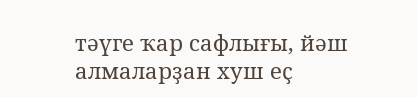тәүге ҡар сафлығы, йәш алмаларҙан хуш еҫ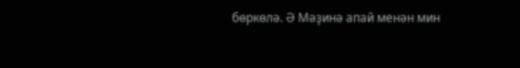бөркөлә. Ә Мәҙинә апай менән мин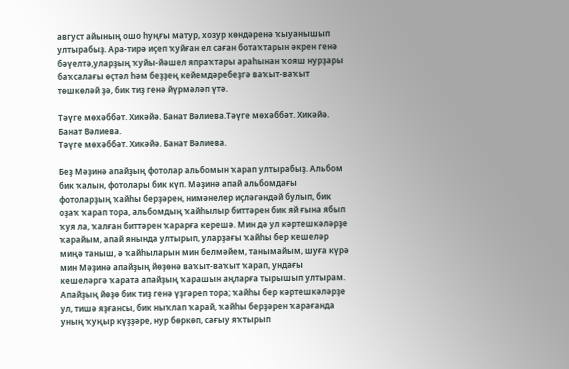август айының ошо һуңғы матур, хозур көндәренә ҡыуанышып ултырабыҙ. Ара-тирә иҫеп ҡуйған ел саған ботаҡтарын әкрен генә бәүелтә,уларҙың ҡуйы-йәшел япраҡтары араһынан ҡояш нурҙары баҡсалағы өҫтәл һәм беҙҙең кейемдәребеҙгә ваҡыт-ваҡыт төшкөләй ҙә, бик тиҙ генә йүрмәләп үтә.

Тәүге мөхәббәт. Хикәйә. Банат Вәлиева.Тәүге мөхәббәт. Хикәйә. Банат Вәлиева.
Тәүге мөхәббәт. Хикәйә. Банат Вәлиева.

Беҙ Мәҙинә апайҙың фотолар альбомын ҡарап ултырабыҙ. Альбом бик ҡалын, фотолары бик күп. Мәҙинә апай альбомдағы фотоларҙың ҡайһы берҙәрен, нимәнелер иҫләгәндәй булып, бик оҙаҡ ҡарап тора, альбомдың ҡайһылыр биттәрен бик яй ғына ябып ҡуя ла, ҡалған биттәрен ҡарарға керешә. Мин дә ул кәртешкәләрҙе ҡарайым, апай янында ултырып, уларҙағы ҡайһы бер кешеләр миңә таныш, ә ҡайһыларын мин белмәйем, танымайым, шуға күрә мин Мәҙинә апайҙың йөҙөнә ваҡыт-ваҡыт ҡарап, ундағы кешеләргә ҡарата апайҙың ҡарашын аңларға тырышып ултырам. Апайҙың йөҙө бик тиҙ генә үҙгәреп тора; ҡайһы бер кәртешкәләрҙе ул, тишә яҙғансы, бик ныҡлап ҡарай, ҡайһы берҙәрен ҡарағанда уның ҡуңыр күҙҙәре, нур бөркөп, сағыу яҡтырып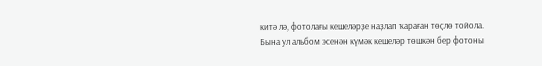китә лә, фотолағы кешеләрҙе наҙлап ҡараған төҫлө тойола. Бына ул альбом эсенән күмәк кешеләр төшкән бер фотоны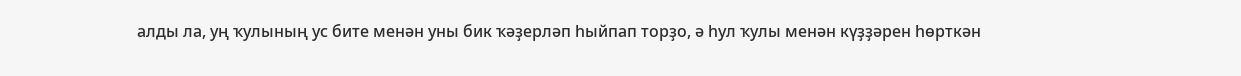алды ла, уң ҡулының ус бите менән уны бик ҡәҙерләп һыйпап торҙо, ә һул ҡулы менән күҙҙәрен һөрткән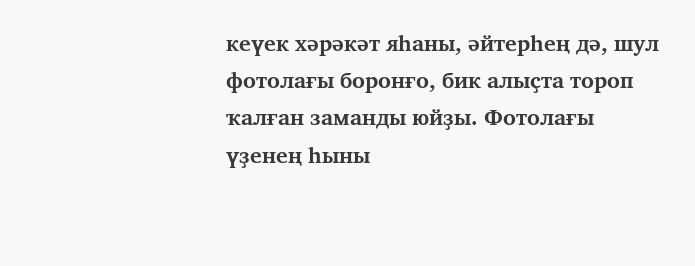кеүек хәрәкәт яһаны, әйтерһең дә, шул фотолағы боронғо, бик алыҫта тороп ҡалған заманды юйҙы. Фотолағы үҙенең һыны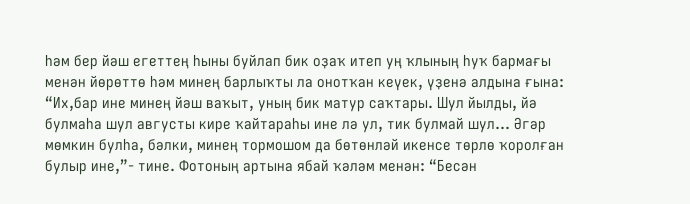һәм бер йәш егеттең һыны буйлап бик оҙаҡ итеп уң ҡлының һуҡ бармағы менән йөрөттө һәм минең барлыҡты ла онотҡан кеүек, үҙенә алдына ғына: “Их,бар ине минең йәш ваҡыт, уның бик матур саҡтары. Шул йылды, йә булмаһа шул августы кире ҡайтараһы ине лә ул, тик булмай шул... Әгәр мөмкин булһа, бәлки, минең тормошом да бөтөнләй икенсе төрлө ҡоролған булыр ине,”- тине. Фотоның артына ябай ҡәләм менән: “Бесән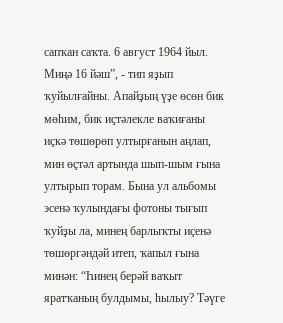сапҡан саҡта. 6 август 1964 йыл. Миңә 16 йәш”, - тип яҙып ҡуйылғайны. Апайҙың үҙе өсөн бик мөһим, бик иҫтәлекле ваҡиғаны иҫкә төшөрөп ултырғанын аңлап, мин өҫтәл артында шып-шым ғына ултырып торам. Бына ул альбомы эсенә ҡулындағы фотоны тығып ҡуйҙы ла, минең барлыҡты иҫенә төшөргәндәй итеп, ҡапыл ғына минән: “Һинең берәй ваҡыт яратҡаның булдымы, һылыу? Тәүге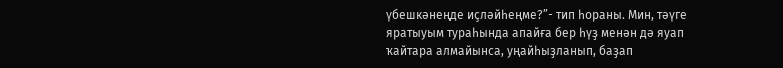үбешкәнеңде иҫләйһеңме?”- тип һораны. Мин, тәүге яратыуым тураһында апайға бер һүҙ менән дә яуап ҡайтара алмайынса, уңайһыҙланып, баҙап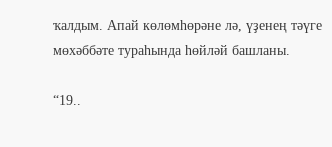ҡалдым. Апай көлөмһөрәне лә, үҙенең тәүге мөхәббәте тураһында һөйләй башланы.

“19..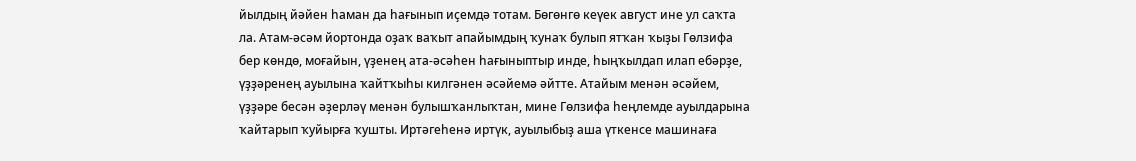йылдың йәйен һаман да һағынып иҫемдә тотам. Бөгөнгө кеүек август ине ул саҡта ла. Атам-әсәм йортонда оҙаҡ ваҡыт апайымдың ҡунаҡ булып ятҡан ҡыҙы Гөлзифа бер көндө, моғайын, үҙенең ата-әсәһен һағыныптыр инде, һыңҡылдап илап ебәрҙе, үҙҙәренең ауылына ҡайтҡыһы килгәнен әсәйемә әйтте. Атайым менән әсәйем, үҙҙәре бесән әҙерләү менән булышҡанлыҡтан, мине Гөлзифа һеңлемде ауылдарына ҡайтарып ҡуйырға ҡушты. Иртәгеһенә иртүк, ауылыбыҙ аша үткенсе машинаға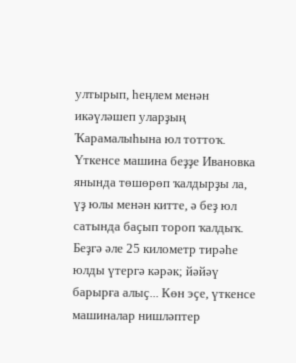ултырып, һеңлем менән икәүләшеп уларҙың Ҡарамалыһына юл тоттоҡ. Үткенсе машина беҙҙе Ивановка янында төшөрөп ҡалдырҙы ла, үҙ юлы менән китте, ә беҙ юл сатында баҫып тороп ҡалдыҡ. Беҙгә әле 25 километр тирәһе юлды үтергә кәрәк; йәйәү барырға алыҫ... Көн эҫе, үткенсе машиналар нишләптер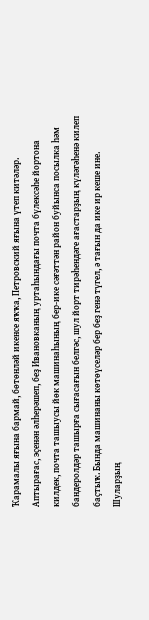Ҡарамалы яғына бармай, бөтөнләй икенсе яҡҡа, Петровский яғына үтеп китәләр. Аптырағас, эҫенән әлһерәшеп, беҙ Ивановканың уртаһындағы почта бүлексәһе йортона килдек, почта ташыусы йөк машинаһының бер-ике сәғәттән район буйынса посылка һәм бандеролдәр ташырға сығасағын белгәс, шул йорт тирәһендәге ағастарҙың күләгәһенә килеп баҫтыҡ. Бында машинаны көтөүселәр бер беҙ генә түгел, ә тағын да ике ир кеше ине. Шуларҙың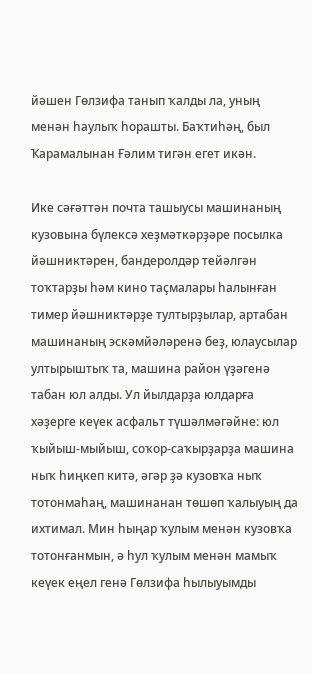йәшен Гөлзифа танып ҡалды ла, уның менән һаулыҡ һорашты. Баҡтиһәң, был Ҡарамалынан Ғәлим тигән егет икән.

Ике сәғәттән почта ташыусы машинаның кузовына бүлексә хеҙмәткәрҙәре посылка йәшниктәрен, бандеролдәр тейәлгән тоҡтарҙы һәм кино таҫмалары һалынған тимер йәшниктәрҙе тултырҙылар, артабан машинаның эскәмйәләренә беҙ, юлаусылар ултырыштыҡ та, машина район үҙәгенә табан юл алды. Ул йылдарҙа юлдарға хәҙерге кеүек асфальт түшәлмәгәйне: юл ҡыйыш-мыйыш, соҡор-саҡырҙарҙа машина ныҡ һиңкеп китә, әгәр ҙә кузовҡа ныҡ тотонмаһаң, машинанан төшөп ҡалыуың да ихтимал. Мин һыңар ҡулым менән кузовҡа тотонғанмын, ә һул ҡулым менән мамыҡ кеүек еңел генә Гөлзифа һылыуымды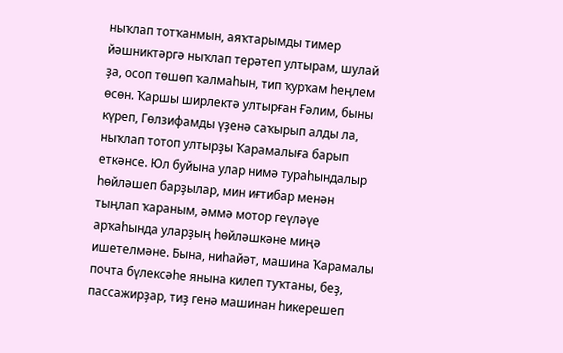ныҡлап тотҡанмын, аяҡтарымды тимер йәшниктәргә ныҡлап терәтеп ултырам, шулай ҙа, осоп төшөп ҡалмаһын, тип ҡурҡам һеңлем өсөн. Ҡаршы ширлектә ултырған Ғәлим, быны күреп, Гөлзифамды үҙенә саҡырып алды ла, ныҡлап тотоп ултырҙы Ҡарамалыға барып еткәнсе. Юл буйына улар нимә тураһындалыр һөйләшеп барҙылар, мин иғтибар менән тыңлап ҡараным, әммә мотор геүләүе арҡаһында уларҙың һөйләшкәне миңә ишетелмәне. Бына, ниһайәт, машина Ҡарамалы почта бүлексәһе янына килеп туҡтаны, беҙ, пассажирҙар, тиҙ генә машинан һикерешеп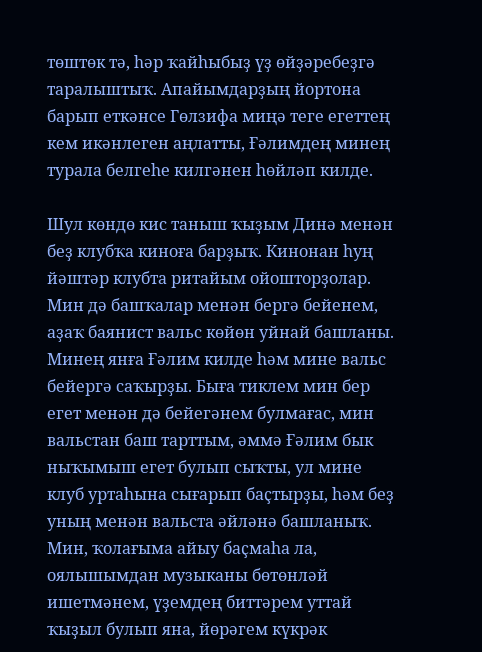төштөк тә, һәр ҡайһыбыҙ үҙ өйҙәребеҙгә таралыштыҡ. Апайымдарҙың йортона барып еткәнсе Гөлзифа миңә теге егеттең кем икәнлеген аңлатты, Ғәлимдең минең турала белгеһе килгәнен һөйләп килде.

Шул көндө кис таныш ҡыҙым Динә менән беҙ клубҡа киноға барҙыҡ. Кинонан һуң йәштәр клубта ритайым ойошторҙолар. Мин дә башҡалар менән бергә бейенем, аҙаҡ баянист вальс көйөн уйнай башланы. Минең янға Ғәлим килде һәм мине вальс бейергә саҡырҙы. Быға тиклем мин бер егет менән дә бейегәнем булмағас, мин вальстан баш тарттым, әммә Ғәлим бык ныҡымыш егет булып сыҡты, ул мине клуб уртаһына сығарып баҫтырҙы, һәм беҙ уның менән вальста әйләнә башланыҡ. Мин, ҡолағыма айыу баҫмаһа ла, оялышымдан музыканы бөтөнләй ишетмәнем, үҙемдең биттәрем уттай ҡыҙыл булып яна, йөрәгем күкрәк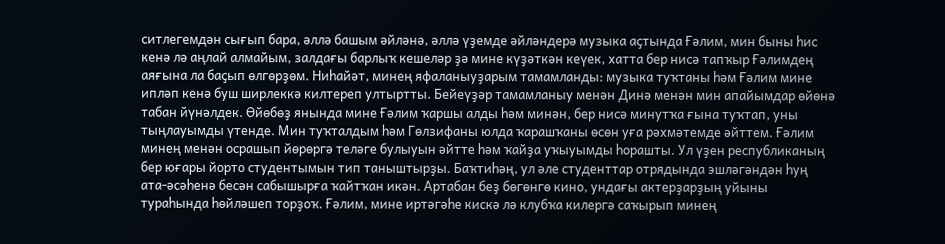ситлегемдән сығып бара, әллә башым әйләнә, әллә үҙемде әйләндерә музыка аҫтында Ғәлим, мин быны һис кенә лә аңлай алмайым, залдағы барлыҡ кешеләр ҙә мине күҙәткән кеүек, хатта бер нисә тапҡыр Ғәлимдең аяғына ла баҫып өлгөрҙөм. Ниһайәт, минең яфаланыуҙарым тамамланды: музыка туҡтаны һәм Ғәлим мине ипләп кенә буш ширлеккә килтереп ултыртты. Бейеүҙәр тамамланыу менән Динә менән мин апайымдар өйөнә табан йүнәлдек. Өйөбөҙ янында мине Ғәлим ҡаршы алды һәм минән, бер нисә минутҡа ғына туҡтап, уны тыңлауымды үтенде. Мин туҡталдым һәм Гөлзифаны юлда ҡарашҡаны өсөн уға рәхмәтемде әйттем. Ғәлим минең менән осрашып йөрөргә теләге булыуын әйтте һәм ҡайҙа уҡыуымды һорашты. Ул үҙен республиканың бер юғары йорто студентымын тип таныштырҙы. Баҡтиһәң, ул әле студенттар отрядында эшләгәндән һуң ата-әсәһенә бесән сабышырға ҡайтҡан икән. Артабан беҙ бөгөнгө кино, ундағы актерҙарҙың уйыны тураһында һөйләшеп торҙоҡ. Ғәлим, мине иртәгәһе кискә лә клубҡа килергә саҡырып минең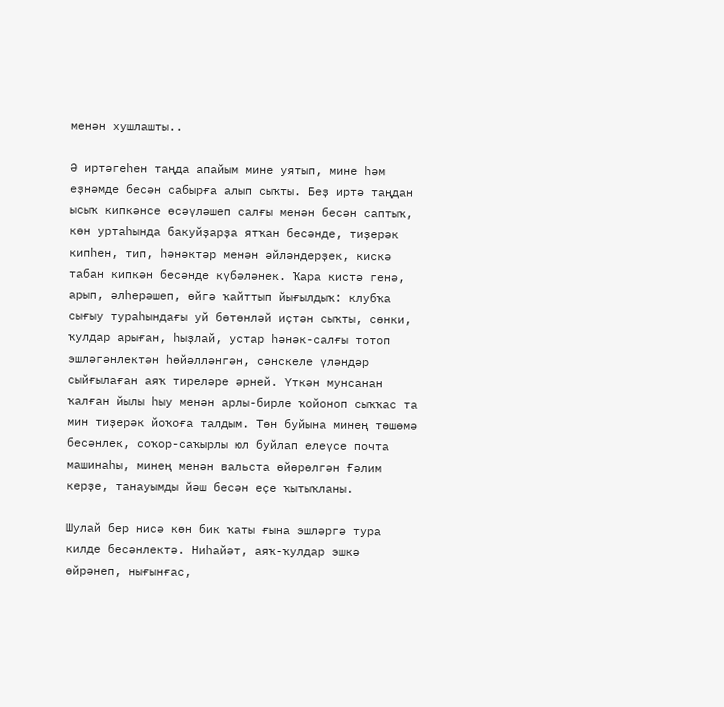менән хушлашты..

Ә иртәгеһен таңда апайым мине уятып, мине һәм еҙнәмде бесән сабырға алып сыҡты. Беҙ иртә таңдан ысыҡ кипкәнсе өсәүләшеп салғы менән бесән саптыҡ, көн уртаһында бакуйҙарҙа ятҡан бесәнде, тиҙерәк кипһен, тип, һәнәктәр менән әйләндерҙек, кискә табан кипкән бесәнде күбәләнек. Ҡара кистә генә, арып, әлһерәшеп, өйгә ҡайттып йығылдыҡ: клубҡа сығыу тураһындағы уй бөтөнләй иҫтән сыҡты, сөнки, ҡулдар арыған, һыҙлай, устар һәнәк-салғы тотоп эшләгәнлектән һөйәлләнгән, сәнскеле үләндәр сыйғылаған аяҡ тиреләре әрней. Үткән мунсанан ҡалған йылы һыу менән арлы-бирле ҡойоноп сыҡҡас та мин тиҙерәк йоҡоға талдым. Төн буйына минең төшөмә бесәнлек, соҡор-саҡырлы юл буйлап елеүсе почта машинаһы, минең менән вальста өйөрөлгән Ғәлим керҙе, танауымды йәш бесән еҫе ҡытыҡланы.

Шулай бер нисә көн бик ҡаты ғына эшләргә тура килде бесәнлектә. Ниһайәт, аяҡ-ҡулдар эшкә өйрәнеп, нығынғас,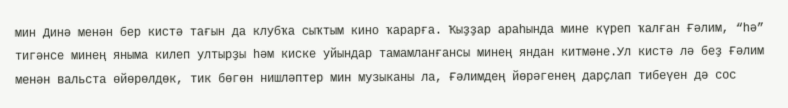мин Динә менән бер кистә тағын да клубҡа сыҡтым кино ҡарарға. Ҡыҙҙар араһында мине күреп ҡалған Ғәлим, “һә” тигәнсе минең яныма килеп ултырҙы һәм киске уйындар тамамланғансы минең яндан китмәне.Ул кистә лә беҙ Ғәлим менән вальста өйөрөлдөк, тик бөгөн нишләптер мин музыканы ла, Ғәлимдең йөрәгенең дарҫлап тибеүен дә сос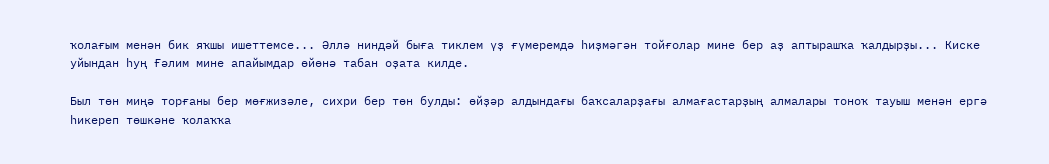ҡолағым менән бик яҡшы ишеттемсе... Әллә ниндәй быға тиклем үҙ ғүмеремдә һиҙмәгән тойғолар мине бер аҙ аптырашҡа ҡалдырҙы... Киске уйындан һуң Ғәлим мине апайымдар өйөнә табан оҙата килде.

Был төн миңә торғаны бер мөғжизәле, сихри бер төн булды: өйҙәр алдындағы баҡсаларҙағы алмағастарҙың алмалары тоноҡ тауыш менән ергә һикереп төшкәне ҡолаҡҡа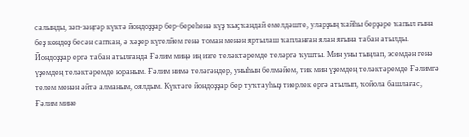салынды, зәп-зәңгәр күктә йондоҙҙар бер-береһенә күҙ ҡыҫҡандай емелдәште, уларҙың ҡайһы берҙәре ҡапыл ғына беҙ көндөҙ бесән сапҡан, ә хәҙер күгелйем генә томан менән яртылаш ҡапланған ялан яғына табан атылды. Йондоҙҙар ергә табан атылғанда Ғәлим миңә иң изге теләктәремде теләргә ҡушты. Мин уны тыңлап, эсемдән генә үҙемдең теләктәремде юраным. Ғәлим нимә теләгәндер, уныһын белмәйем, тик мин үҙемдең теләктәремде Ғәлимгә телем менән әйтә алманым, оялдым. Күктәге йондоҙҙар бер туҡтауһыҙ тиерлек ергә атылып, ҡойола башлағас, Ғәлим мине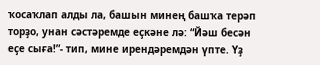ҡосаҡлап алды ла, башын минең башҡа терәп торҙо, унан сәстәремде еҫкәне лә: “Йәш бесән еҫе сыға!”- тип, мине ирендәремдән үпте. Үҙ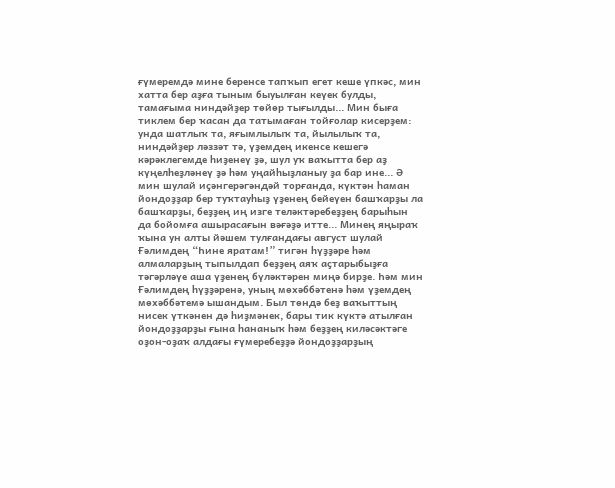ғүмеремдә мине беренсе тапҡып егет кеше үпкәс, мин хатта бер аҙға тыным быуылған кеүек булды, тамағыма ниндәйҙер төйөр тығылды... Мин быға тиклем бер ҡасан да татымаған тойғолар кисерҙем: унда шатлыҡ та, яғымлылыҡ та, йылылыҡ та, ниндәйҙер ләззәт тә, үҙемдең икенсе кешегә кәрәклегемде һиҙенеү ҙә, шул уҡ ваҡытта бер аҙ күңелһеҙләнеү ҙә һәм уңайһыҙланыу ҙа бар ине... Ә мин шулай иҫәнгерәгәндәй торғанда, күктән һаман йондоҙҙар бер туҡтауһыҙ үҙенең бейеүен башҡарҙы ла башҡарҙы, беҙҙең иң изге теләктәребеҙҙең барыһын да бойомға ашырасағын вәғәҙә итте... Минең яңыраҡ ҡына ун алты йәшем тулғандағы август шулай Ғәлимдең “Һине яратам!” тигән һүҙҙәре һәм алмаларҙың тыпылдап беҙҙең аяҡ аҫтарыбыҙға тәгәрләүе аша үҙенең бүләктәрен миңә бирҙе. Һәм мин Ғәлимдең һүҙҙәренә, уның мөхәббәтенә һәм үҙемдең мөхәббәтемә ышандым. Был төндә беҙ ваҡыттың нисек үткәнен дә һиҙмәнек, бары тик күктә атылған йондоҙҙарҙы ғына һананыҡ һәм беҙҙең киләсәктәге оҙон-оҙаҡ алдағы ғүмеребеҙҙә йондоҙҙарҙың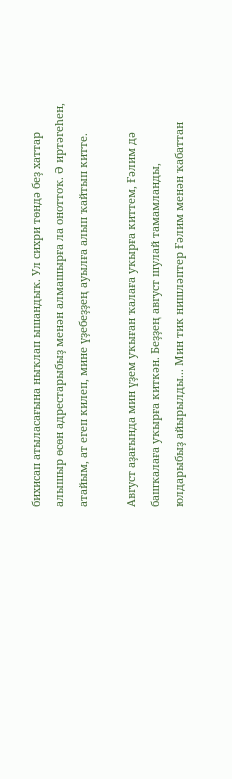бихисап атыласағына ныҡлап ышандыҡ. Ул сихри төндә беҙ хаттар алышыр өсөн адрестарыбыҙ менән алмашырға ла оноттоҡ. Ә иртәгеһен, атайым, ат егеп килеп, мине үҙебеҙҙең ауылға алып ҡайтып китте.

Август аҙағында мин үҙем уҡыған ҡалаға уҡырға киттем, Ғәлим дә башҡалаға уҡырға киткән. Беҙҙең август шулай тамамланды, юлдарыбыҙ айырылды... Мин тик нишләптер Ғәлим менән ҡабаттан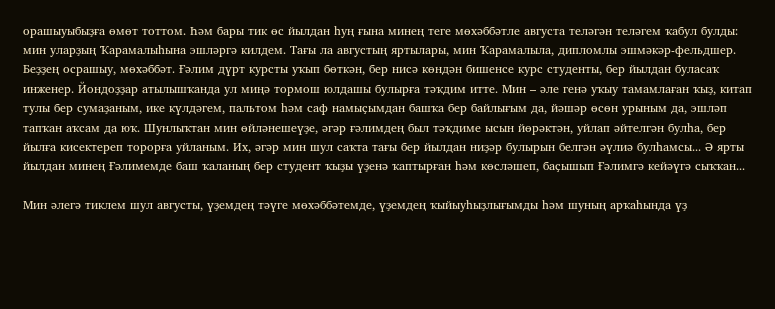орашыуыбыҙға өмөт тоттом. Һәм бары тик өс йылдан һуң ғына минең теге мөхәббәтле августа теләгән теләгем ҡабул булды: мин уларҙың Ҡарамалыһына эшләргә килдем. Тағы ла августың яртылары, мин Ҡарамалыла, дипломлы эшмәкәр-фельдшер. Беҙҙең осрашыу, мөхәббәт. Ғәлим дүрт курсты уҡып бөткән, бер нисә көндән бишенсе курс студенты, бер йылдан буласаҡ инженер. Йондоҙҙар атылышҡанда ул миңә тормош юлдашы булырға тәҡдим итте. Мин – әле генә уҡыу тамамлаған ҡыҙ, китап тулы бер сумаҙаным, ике күлдәгем, пальтом һәм саф намыҫымдан башҡа бер байлығым да, йәшәр өсөн урыным да, эшләп тапҡан аҡсам да юҡ. Шунлыҡтан мин өйләнешеүҙе, әгәр ғәлимдең был тәҡдиме ысын йөрәктән, уйлап әйтелгән булһа, бер йылға кисектереп торорға уйланым. Их, әгәр мин шул саҡта тағы бер йылдан ниҙәр булырын белгән әүлиә булһамсы... Ә ярты йылдан минең Ғәлимемде баш ҡаланың бер студент ҡыҙы үҙенә ҡаптырған һәм көсләшеп, баҫышып Ғәлимгә кейәүгә сыҡҡан...

Мин әлегә тиклем шул августы, үҙемдең тәүге мөхәббәтемде, үҙемдең ҡыйыуһыҙлығымды һәм шуның арҡаһында үҙ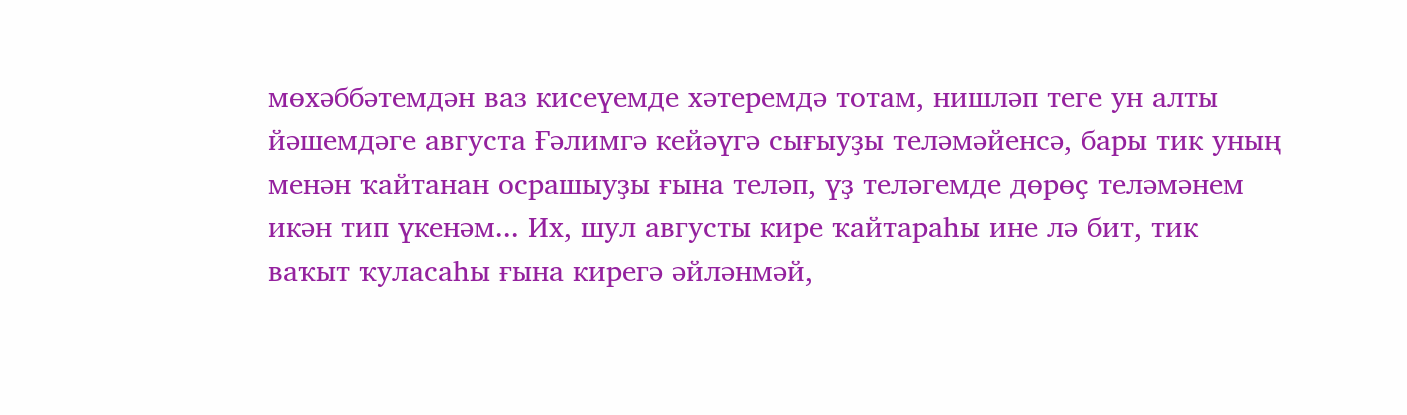мөхәббәтемдән ваз кисеүемде хәтеремдә тотам, нишләп теге ун алты йәшемдәге августа Ғәлимгә кейәүгә сығыуҙы теләмәйенсә, бары тик уның менән ҡайтанан осрашыуҙы ғына теләп, үҙ теләгемде дөрөҫ теләмәнем икән тип үкенәм... Их, шул августы кире ҡайтараһы ине лә бит, тик ваҡыт ҡуласаһы ғына кирегә әйләнмәй,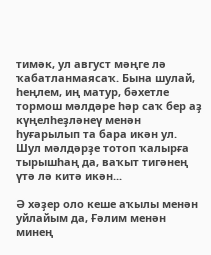тимәк, ул август мәңге лә ҡабатланмаясаҡ. Бына шулай, һеңлем, иң матур, бәхетле тормош мәлдәре һәр саҡ бер аҙ күңелһеҙләнеү менән һуғарылып та бара икән ул. Шул мәлдәрҙе тотоп ҡалырға тырышһаң да, ваҡыт тигәнең үтә лә китә икән...

Ә хәҙер оло кеше аҡылы менән уйлайым да, Ғәлим менән минең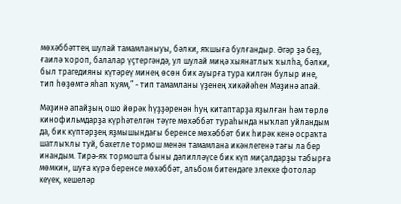мөхәббәттең шулай тамамланыуы, бәлки, яҡшыға булғандыр. Әгәр ҙә беҙ, ғаилә ҡороп, балалар үҫтергәндә, ул шулай миңә хыянатлыҡ ҡылһа, бәлки, был трагедияны күтәреү минең өсөн бик ауырға тура килгән булыр ине, тип һөҙөмтә яһап ҡуям,” - тип тамамланы үҙенең хикәйәһен Мәҙинә апай.

Мәҙинә апайҙың ошо йөрәк һүҙҙәренән һуң китаптарҙа яҙылған һәм төрлө кинофильмдарҙа күрһәтелгән тәүге мөхәббәт тураһында ныҡлап уйландым да, бик күптәрҙең яҙмышындағы беренсе мөхәббәт бик һирәк кенә осраҡта шатлыҡлы туй, бәхетле тормош менән тамамлана икәнлегенә тағы ла бер инандым. Тирә-яҡ тормошта быны дәлилләүсе бик күп миҫалдарҙы табырға мөмкин, шуға күрә беренсе мөхәббәт, альбом битендәге элекке фотолар кеүек, кешеләр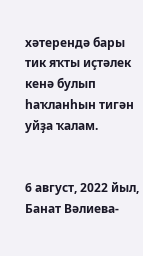хәтерендә бары тик яҡты иҫтәлек кенә булып һаҡланһын тигән уйҙа ҡалам.


6 август, 2022 йыл, Банат Вәлиева-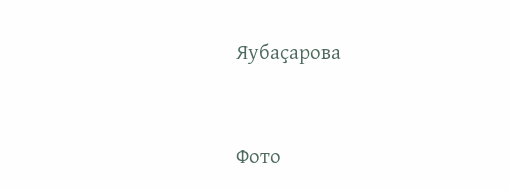Яубаҫарова



Фото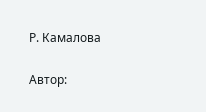Р. Камалова

Автор: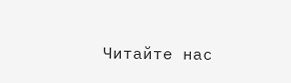Читайте нас